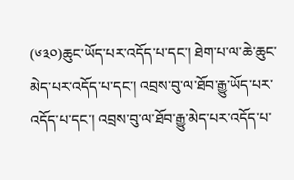(༦༣༠)ཆུང་ཡོད་པར་འདོད་པ་དང་། ཐེག་པ་ལ་ཆེ་ཆུང་མེད་པར་འདོད་པ་དང་། འབྲས་བུ་ལ་ཐོབ་རྒྱུ་ཡོད་པར་འདོད་པ་དང་། འབྲས་བུ་ལ་ཐོབ་རྒྱུ་མེད་པར་འདོད་པ་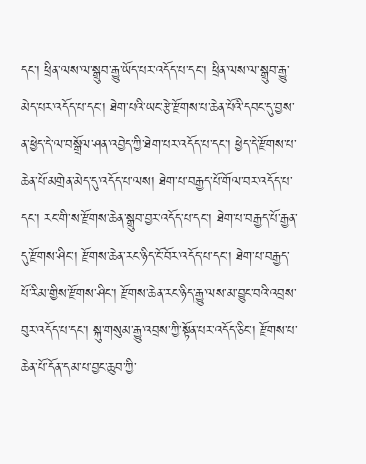དང་། ཕྲིན་ལས་ལ་སྒྲུབ་རྒྱུ་ཡོད་པར་འདོད་པ་དང་། ཕྲིན་ལས་ལ་སྒྲུབ་རྒྱུ་མེད་པར་འདོད་པ་དང་། ཐེག་པའི་ཡང་རྩེ་རྫོགས་པ་ཆེན་པོའི་དབང་དུ་བྱས་ན་ཕྱེད་དེ་ལ་བསྒྲོལ་ཤན་འབྱེད་ཀྱི་ཐེག་པར་འདོད་པ་དང་། ཕྱེད་དེ་རྫོགས་པ་ཆེན་པོ་མགྲེན་མེད་དུ་འདོད་པ་ལས། ཐེག་པ་བརྒྱད་པོ་གོལ་བར་འདོད་པ་དང་། རང་གི་ས་རྫོགས་ཆེན་སྒྲུབ་བྱར་འདོད་པ་དང་། ཐེག་པ་བརྒྱད་པོ་རྒྱན་དུ་རྫོགས་ཤིང་། རྫོགས་ཆེན་རང་ཉིད་ངོ་བོར་འདོད་པ་དང་། ཐེག་པ་བརྒྱད་པོ་རིམ་གྱིས་རྫོགས་ཤིང་། རྫོགས་ཆེན་རང་ཉིད་རྒྱུ་ལས་མ་བྱུང་བའི་འབྲས་བུར་འདོད་པ་དང་། སྐུ་གསུམ་རྒྱུ་འབྲས་ཀྱི་སྟོན་པར་འདོད་ཅིང་། རྫོགས་པ་ཆེན་པོ་དོན་དམ་པ་བྱང་ཆུབ་ཀྱི་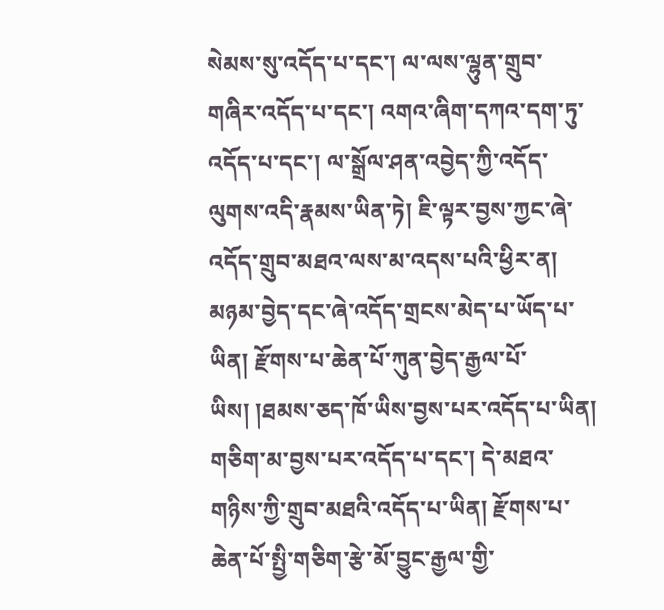སེམས་སུ་འདོད་པ་དང་། ལ་ལས་ལྷུན་གྲུབ་གཞིར་འདོད་པ་དང་། འགའ་ཞིག་དཀའ་དག་ཏུ་འདོད་པ་དང་། ལ་སྒྲོལ་ཤན་འབྱེད་ཀྱི་འདོད་ལུགས་འདི་རྣམས་ཡིན་ཏེ། ཇི་ལྟར་བྱས་ཀྱང་ཞེ་འདོད་གྲུབ་མཐའ་ལས་མ་འདས་པའི་ཕྱིར་ན། མཉམ་བྱེད་དང་ཞེ་འདོད་གྲངས་མེད་པ་ཡོད་པ་ཡིན། རྫོགས་པ་ཆེན་པོ་ཀུན་བྱེད་རྒྱལ་པོ་ཡིས། །ཐམས་ཅད་ཁོ་ཡིས་བྱས་པར་འདོད་པ་ཡིན། གཅིག་མ་བྱས་པར་འདོད་པ་དང་། དེ་མཐའ་གཉིས་ཀྱི་གྲུབ་མཐའི་འདོད་པ་ཡིན། རྫོགས་པ་ཆེན་པོ་སྤྱི་གཅིག་རྩེ་མོ་བྱུང་རྒྱལ་གྱི་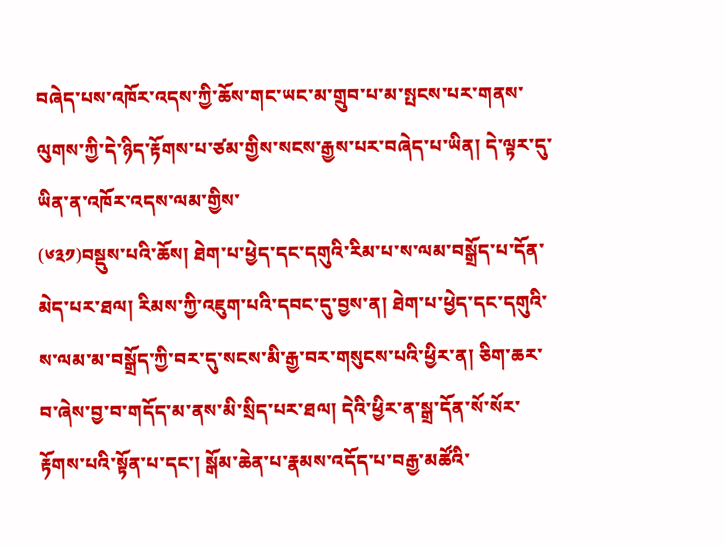བཞེད་པས་འཁོར་འདས་ཀྱི་ཆོས་གང་ཡང་མ་གྲུབ་པ་མ་སྤངས་པར་གནས་ལུགས་ཀྱི་དེ་ཉིད་རྟོགས་པ་ཙམ་གྱིས་སངས་རྒྱས་པར་བཞེད་པ་ཡིན། དེ་ལྟར་དུ་ཡིན་ན་འཁོར་འདས་ལམ་གྱིས་
(༦༣༡)བསྡུས་པའི་ཆོས། ཐེག་པ་ཕྱེད་དང་དགུའི་རིམ་པ་ས་ལམ་བསྒྲོད་པ་དོན་མེད་པར་ཐལ། རིམས་ཀྱི་འཇུག་པའི་དབང་དུ་བྱས་ན། ཐེག་པ་ཕྱེད་དང་དགུའི་ས་ལམ་མ་བསྒྲོད་ཀྱི་བར་དུ་སངས་མི་རྒྱ་བར་གསུངས་པའི་ཕྱིར་ན། ཅིག་ཆར་བ་ཞེས་བྱ་བ་གདོད་མ་ནས་མི་སྲིད་པར་ཐལ། དེའི་ཕྱིར་ན་སྒྲ་དོན་སོ་སོར་རྟོགས་པའི་སྟོན་པ་དང་། སྒོམ་ཆེན་པ་རྣམས་འདོད་པ་བརྒྱ་མཚོའི་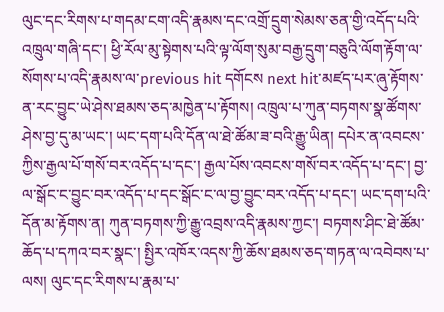ལུང་དང་རིགས་པ་གདམ་ངག་འདི་རྣམས་དང་འགྲོ་དྲུག་སེམས་ཅན་གྱི་འདོད་པའི་འཁྲུལ་གཞི་དང་། ཕྱི་རོལ་མུ་སྟེགས་པའི་ལྟ་ལོག་སུམ་བརྒྱ་དྲུག་བཅུའི་ལོག་རྟོག་ལ་སོགས་པ་འདི་རྣམས་ལ་previous hit དགོངས next hit་མཛད་པར་ཞུ་རྟོགས་ན་རང་བྱུང་ཡེ་ཤེས་ཐམས་ཅད་མཁྱེན་པ་རྟོགས། འཁྲུལ་པ་ཀུན་བཏགས་སྣ་ཚོགས་ཤེས་བྱ་དུ་མ་ཡང་། ཡང་དག་པའི་དོན་ལ་ཐེ་ཚོམ་ཟ་བའི་རྒྱུ་ཡིན། དཔེར་ན་འབངས་ཀྱིས་རྒྱལ་པོ་གསོ་བར་འདོད་པ་དང་། རྒྱལ་པོས་འབངས་གསོ་བར་འདོད་པ་དང་། བྱ་ལ་སྒོང་ང་བྱུང་བར་འདོད་པ་དང་སྒོང་ང་ལ་བྱ་བྱུང་བར་འདོད་པ་དང་། ཡང་དག་པའི་དོན་མ་རྟོགས་ན། ཀུན་བཏགས་ཀྱི་རྒྱུ་འབྲས་འདི་རྣམས་ཀྱང་། བཏགས་ཤིང་ཐེ་ཚོམ་ཆོད་པ་དཀའ་བར་སྣང་། སྤྱིར་འཁོར་འདས་ཀྱི་ཆོས་ཐམས་ཅད་གཏན་ལ་འབེབས་པ་ལས། ལུང་དང་རིགས་པ་རྣམ་པ་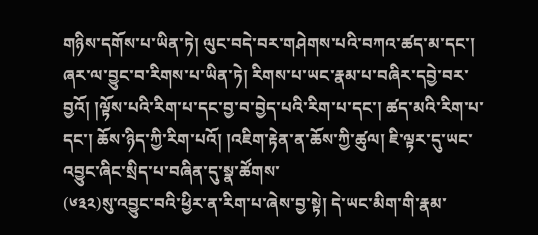གཉིས་དགོས་པ་ཡིན་ཏེ། ལུང་བདེ་བར་གཤེགས་པའི་བཀའ་ཚད་མ་དང་། ཞར་ལ་བྱུང་བ་རིགས་པ་ཡིན་ཏེ། རིགས་པ་ཡང་རྣམ་པ་བཞིར་དབྱེ་བར་བྱའོ། །ལྟོས་པའི་རིག་པ་དང་བྱ་བ་བྱེད་པའི་རིག་པ་དང་། ཚད་མའི་རིག་པ་དང་། ཆོས་ཉིད་ཀྱི་རིག་པའོ། །འཇིག་རྟེན་ན་ཆོས་ཀྱི་ཚུལ། ཇི་ལྟར་དུ་ཡང་འབྱུང་ཞིང་སྲིད་པ་བཞིན་དུ་སྣ་ཚོགས་
(༦༣༢)སུ་འབྱུང་བའི་ཕྱིར་ན་རིག་པ་ཞེས་བྱ་སྟེ། དེ་ཡང་མིག་གི་རྣམ་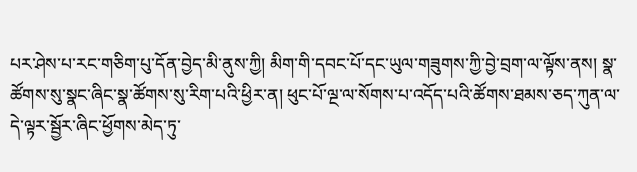པར་ཤེས་པ་རང་གཅིག་པུ་དོན་བྱེད་མི་ནུས་ཀྱི། མིག་གི་དབང་པོ་དང་ཡུལ་གཟུགས་ཀྱི་བྱེ་བྲག་ལ་ལྟོས་ནས། སྣ་ཚོགས་སུ་སྣང་ཞིང་སྣ་ཚོགས་སུ་རིག་པའི་ཕྱིར་ན། ཕུང་པོ་ལྔ་ལ་སོགས་པ་འདོད་པའི་ཚོགས་ཐམས་ཅད་ཀུན་ལ་དེ་ལྟར་སྦྱོར་ཞིང་ཕྱོགས་མེད་ཏུ་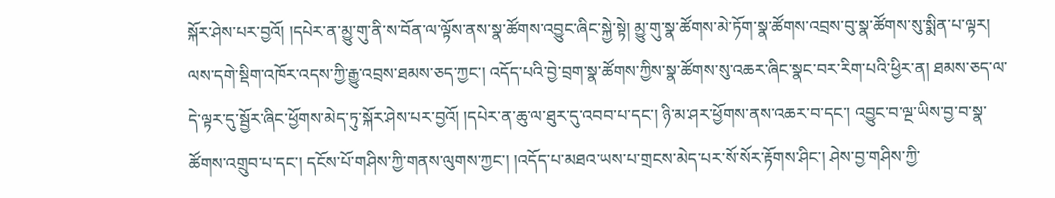སྐོར་ཤེས་པར་བྱའོ། །དཔེར་ན་མྱུ་གུ་ནི་ས་བོན་ལ་ལྟོས་ནས་སྣ་ཚོགས་འབྱུང་ཞིང་སྐྱེ་སྟེ། མྱུ་གུ་སྣ་ཚོགས་མེ་ཏོག་སྣ་ཚོགས་འབྲས་བུ་སྣ་ཚོགས་སུ་སྨིན་པ་ལྟར། ལས་དགེ་སྡིག་འཁོར་འདས་ཀྱི་རྒྱུ་འབྲས་ཐམས་ཅད་ཀྱང་། འདོད་པའི་བྱེ་བྲག་སྣ་ཚོགས་ཀྱིས་སྣ་ཚོགས་སུ་འཆར་ཞིང་སྣང་བར་རིག་པའི་ཕྱིར་ན། ཐམས་ཅད་ལ་དེ་ལྟར་དུ་སྦྱོར་ཞིང་ཕྱོགས་མེད་ཏུ་སྐོར་ཤེས་པར་བྱའོ། །དཔེར་ན་ཆུ་ལ་ཐུར་དུ་འབབ་པ་དང་། ཉི་མ་ཤར་ཕྱོགས་ནས་འཆར་བ་དང་། འབྱུང་བ་ལྔ་ཡིས་བྱ་བ་སྣ་ཚོགས་འགྲུབ་པ་དང་། དངོས་པོ་གཤིས་ཀྱི་གནས་ལུགས་ཀྱང་། །འདོད་པ་མཐའ་ཡས་པ་གྲངས་མེད་པར་སོ་སོར་རྟོགས་ཤིང་། ཤེས་བྱ་གཤིས་ཀྱི་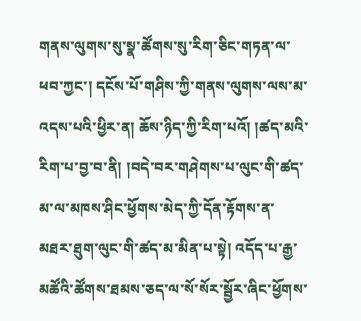གནས་ལུགས་སུ་སྣ་ཚོགས་སུ་རིག་ཅིང་གཏན་ལ་ཕབ་ཀྱང་། དངོས་པོ་གཤིས་ཀྱི་གནས་ལུགས་ལས་མ་འདས་པའི་ཕྱིར་ན། ཆོས་ཉིད་ཀྱི་རིག་པའོ། །ཚད་མའི་རིག་པ་བྱ་བ་ནི། །བདེ་བར་གཤེགས་པ་ལུང་གི་ཚད་མ་ལ་མཁས་ཤིང་ཕྱོགས་མེད་ཀྱི་དོན་རྟོགས་ན་མཐར་ཐུག་ལུང་གི་ཚད་མ་མིན་པ་སྟེ། འདོད་པ་རྒྱ་མཚོའི་ཚོགས་ཐམས་ཅད་ལ་སོ་སོར་སྦྱོར་ཞིང་ཕྱོགས་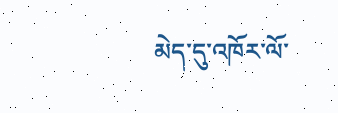མེད་དུ་འཁོར་ལོ་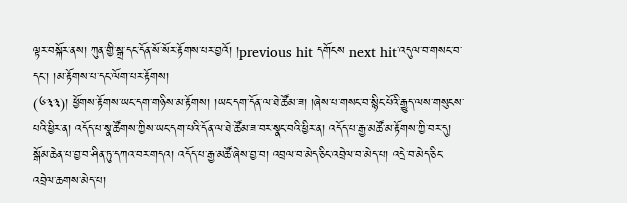ལྟར་བསྐོར་ནས། ཀུན་གྱི་སྒྲ་དང་དོན་སོ་སོར་རྟོགས་པར་བྱའོ། །previous hit དགོངས next hit་འདུལ་བ་གསང་བ་དང་། །མ་རྟོགས་པ་དང་ལོག་པར་རྟོགས།
(༦༣༣)། ཕྱོགས་རྟོགས་ཡང་དག་གཉིས་མ་རྟོགས། །ཡང་དག་དོན་ལ་ཐེ་ཚོམ་ཟ། །ཞེས་པ་གསང་བ་སྙིང་པོའི་རྒྱུད་ལས་གསུངས་པའི་ཕྱིར་ན། འདོད་པ་སྣ་ཚོགས་ཀྱིས་ཡང་དག་པའི་དོན་ལ་ཐེ་ཚོམ་ཟ་བར་སྣང་བའི་ཕྱིར་ན། འདོད་པ་རྒྱ་མཚོ་མ་རྟོགས་ཀྱི་བར་དུ། སྒོམ་ཆེན་པ་བྱ་བ་ཤིན་ཏུ་དཀའ་བར་གདའ། འདོད་པ་རྒྱ་མཚོ་ཞེས་བྱ་བ། འབྲལ་བ་མེད་ཅིང་འབྲེལ་བ་མེད་པ། འདྲེ་བ་མེད་ཅིང་འབྲེལ་ཆགས་མེད་པ།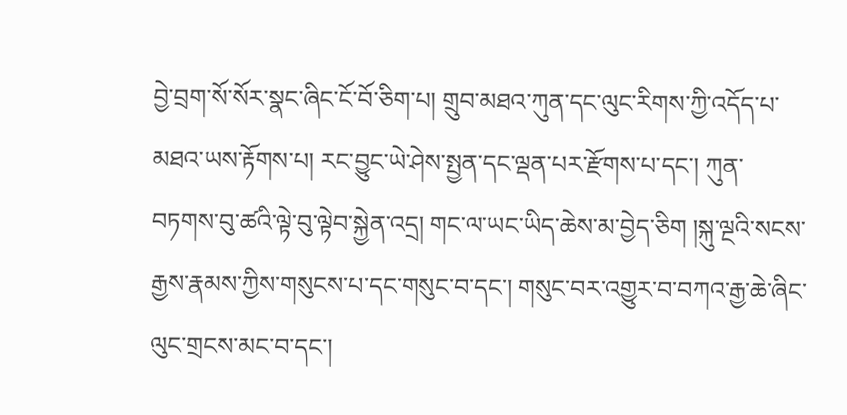བྱེ་བྲག་སོ་སོར་སྣང་ཞིང་ངོ་བོ་ཅིག་པ། གྲུབ་མཐའ་ཀུན་དང་ལུང་རིགས་ཀྱི་འདོད་པ་མཐའ་ཡས་རྟོགས་པ། རང་བྱུང་ཡེ་ཤེས་སྤྱན་དང་ལྡན་པར་རྫོགས་པ་དང་། ཀུན་བཏགས་བུ་ཚའི་ལྟེ་བུ་ལྟེབ་སྐྱེན་འདྲ། གང་ལ་ཡང་ཡིད་ཆེས་མ་བྱེད་ཅིག །སྐུ་ལྔའི་སངས་རྒྱས་རྣམས་ཀྱིས་གསུངས་པ་དང་གསུང་བ་དང་། གསུང་བར་འགྱུར་བ་བཀའ་རྒྱ་ཆེ་ཞིང་ལུང་གྲངས་མང་བ་དང་།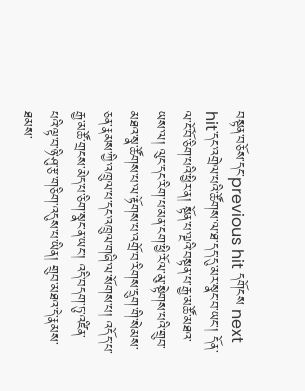བསྟན་བཅོས་དང་previous hit དགོངས next hit་དང་འགྲེལ་པའི་ཚོགས་ལ་ཐ་དད་དུ་མར་སྣང་བ་ཡང་། དོན་ལ་ངོ་བོ་ཅིག་པའི་ཕྱིར་ན། སྟོན་པ་ལྔའི་བསྟན་པ་རྒྱ་མཚོ་མཐའ་ཡས་ལ། ལུང་དང་རིག་པ་མན་ངག་ཕྱི་རོལ་མུ་སྟེགས་པའི་གྲུབ་མཐའ་སྣ་ཚོགས་པ་ལ་རྟོགས་པ་འགྲོ་བ་རིགས་དྲུག་གི་སེམས་ཅན་རྣམས་ཀྱི་འཁྲུལ་པ་དང་འཁྲུལ་གཞི་ལ་སོགས་པ། འདོད་པ་རྒྱ་མཚོ་གྲངས་མེད་པ་ཅིག་སྣང་ན་ཡང་། འདི་བདག་ཏུ་འཛིན་པའི་ལྟ་བ་ཉི་ཤུ་རྩ་གཅིག་འདུས་པ་ཡིན། གྲུབ་མཐའ་དེ་རྣམས་ཐམས་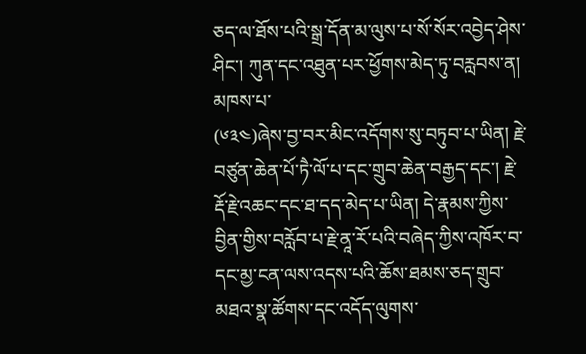ཅད་ལ་ཐོས་པའི་སྒྲ་དོན་མ་ལུས་པ་སོ་སོར་འབྱེད་ཤེས་ཤིང་། ཀུན་དང་འཐུན་པར་ཕྱོགས་མེད་ཏུ་བརླབས་ན། མཁས་པ་
(༦༣༤)ཞེས་བྱ་བར་མིང་འདོགས་སུ་བཏུབ་པ་ཡིན། རྗེ་བཙུན་ཆེན་པོ་ཏཻ་ལོ་པ་དང་གྲུབ་ཆེན་བརྒྱད་དང་། རྗེ་རྡོ་རྗེ་འཆང་དང་ཐ་དད་མེད་པ་ཡིན། དེ་རྣམས་ཀྱིས་བྱིན་གྱིས་བརློབ་པ་རྗེ་ནཱ་རོ་པའི་བཞེད་ཀྱིས་འཁོར་བ་དང་མྱ་ངན་ལས་འདས་པའི་ཆོས་ཐམས་ཅད་གྲུབ་མཐའ་སྣ་ཚོགས་དང་འདོད་ལུགས་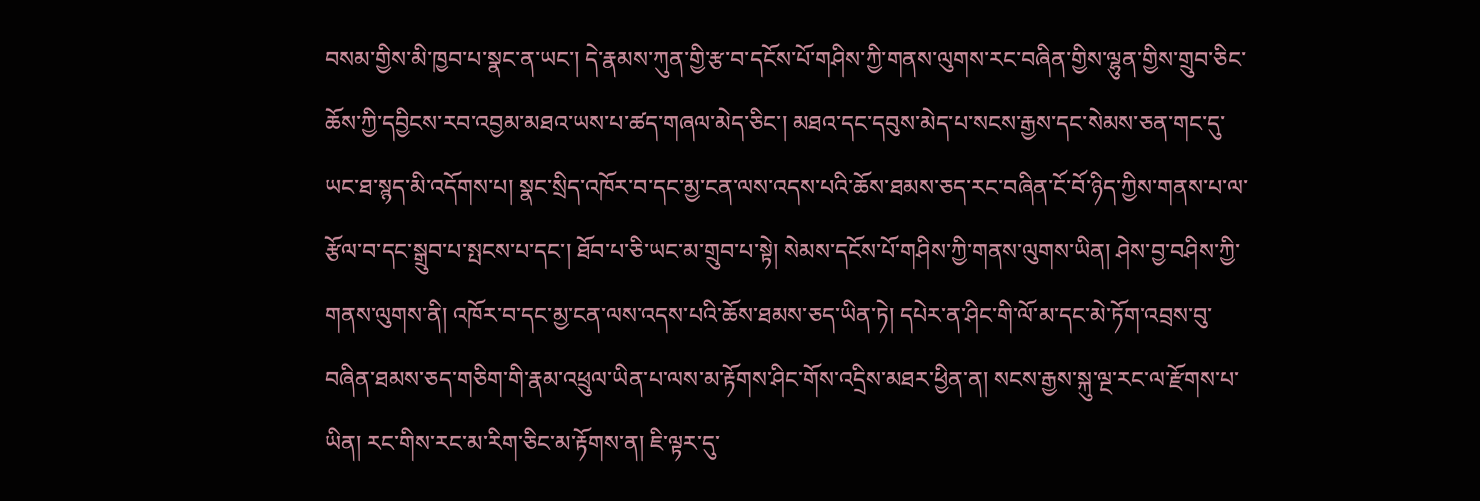བསམ་གྱིས་མི་ཁྱབ་པ་སྣང་ན་ཡང་། དེ་རྣམས་ཀུན་གྱི་རྩ་བ་དངོས་པོ་གཤིས་ཀྱི་གནས་ལུགས་རང་བཞིན་གྱིས་ལྷུན་གྱིས་གྲུབ་ཅིང་ཆོས་ཀྱི་དབྱིངས་རབ་འབྱམ་མཐའ་ཡས་པ་ཚད་གཞལ་མེད་ཅིང་། མཐའ་དང་དབུས་མེད་པ་སངས་རྒྱས་དང་སེམས་ཅན་གང་དུ་ཡང་ཐ་སྙད་མི་འདོགས་པ། སྣང་སྲིད་འཁོར་བ་དང་མྱ་ངན་ལས་འདས་པའི་ཆོས་ཐམས་ཅད་རང་བཞིན་ངོ་བོ་ཉིད་ཀྱིས་གནས་པ་ལ་རྩོལ་བ་དང་སྒྲུབ་པ་སྤངས་པ་དང་། ཐོབ་པ་ཅི་ཡང་མ་གྲུབ་པ་སྟེ། སེམས་དངོས་པོ་གཤིས་ཀྱི་གནས་ལུགས་ཡིན། ཤེས་བྱ་བཤིས་ཀྱི་གནས་ལུགས་ནི། འཁོར་བ་དང་མྱ་ངན་ལས་འདས་པའི་ཆོས་ཐམས་ཅད་ཡིན་ཏེ། དཔེར་ན་ཤིང་གི་ལོ་མ་དང་མེ་ཏོག་འབྲས་བུ་བཞིན་ཐམས་ཅད་གཅིག་གི་རྣམ་འཕྲུལ་ཡིན་པ་ལས་མ་རྟོགས་ཤིང་གོས་འདྲིས་མཐར་ཕྱིན་ན། སངས་རྒྱས་སྐུ་ལྔ་རང་ལ་རྫོགས་པ་ཡིན། རང་གིས་རང་མ་རིག་ཅིང་མ་རྟོགས་ན། ཇི་ལྟར་དུ་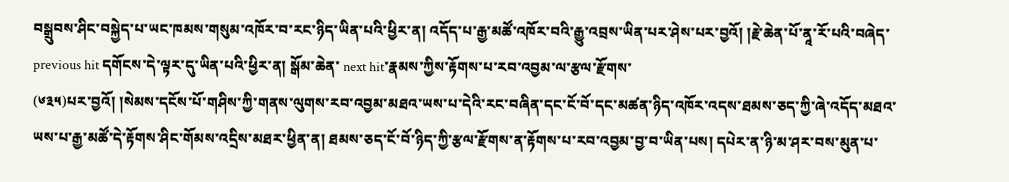བསྒྲུབས་ཤིང་བསྐྱེད་པ་ཡང་ཁམས་གསུམ་འཁོར་བ་རང་ཉིད་ཡིན་པའི་ཕྱིར་ན། འདོད་པ་རྒྱ་མཚོ་འཁོར་བའི་རྒྱུ་འབྲས་ཡིན་པར་ཤེས་པར་བྱའོ། །རྗེ་ཆེན་པོ་ནཱ་རོ་པའི་བཞེད་previous hit དགོངས་དེ་ལྟར་དུ་ཡིན་པའི་ཕྱིར་ན། སྒོམ་ཆེན་ next hit་རྣམས་ཀྱིས་རྟོགས་པ་རབ་འབྱམ་ལ་རྩལ་རྫོགས་
(༦༣༥)པར་བྱའོ། །སེམས་དངོས་པོ་གཤིས་ཀྱི་གནས་ལུགས་རབ་འབྱམ་མཐའ་ཡས་པ་དེའི་རང་བཞིན་དང་ངོ་བོ་དང་མཚན་ཉིད་འཁོར་འདས་ཐམས་ཅད་ཀྱི་ཞེ་འདོད་མཐའ་ཡས་པ་རྒྱ་མཚོ་དེ་རྟོགས་ཤིང་གོམས་འདྲིས་མཐར་ཕྱིན་ན། ཐམས་ཅད་ངོ་བོ་ཉིད་ཀྱི་རྩལ་རྫོགས་ན་རྟོགས་པ་རབ་འབྱམ་བྱ་བ་ཡིན་པས། དཔེར་ན་ཉི་མ་ཤར་བས་མུན་པ་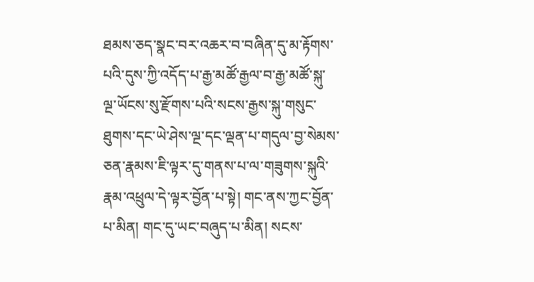ཐམས་ཅད་སྣང་བར་འཆར་བ་བཞིན་དུ་མ་རྟོགས་པའི་དུས་ཀྱི་འདོད་པ་རྒྱ་མཚོ་རྒྱལ་བ་རྒྱ་མཚོ་སྐུ་ལྔ་ཡོངས་སུ་རྫོགས་པའི་སངས་རྒྱས་སྐུ་གསུང་ཐུགས་དང་ཡེ་ཤེས་ལྔ་དང་ལྡན་པ་གདུལ་བྱ་སེམས་ཅན་རྣམས་ཇི་ལྟར་དུ་གནས་པ་ལ་གཟུགས་སྐུའི་རྣམ་འཕྲུལ་དེ་ལྟར་བྱོན་པ་སྟེ། གང་ནས་ཀྱང་བྱོན་པ་མིན། གང་དུ་ཡང་བཞུད་པ་མིན། སངས་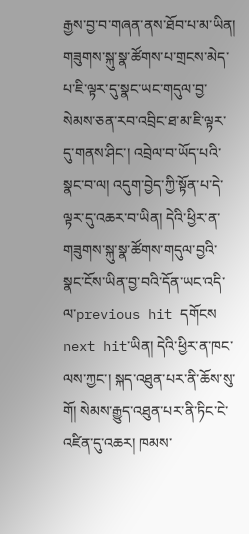རྒྱས་བྱ་བ་གཞན་ནས་ཐོབ་པ་མ་ཡིན། གཟུགས་སྐུ་སྣ་ཚོགས་པ་གྲངས་མེད་པ་ཇི་ལྟར་དུ་སྣང་ཡང་གདུལ་བྱ་སེམས་ཅན་རབ་འབྲིང་ཐ་མ་ཇི་ལྟར་དུ་གནས་ཤིང་། འབྲེལ་བ་ཡོད་པའི་སྣང་བ་ལ། འདུག་བྱེད་ཀྱི་སྟོན་པ་དེ་ལྟར་དུ་འཆར་བ་ཡིན། དེའི་ཕྱིར་ན་གཟུགས་སྐུ་སྣ་ཚོགས་གདུལ་བྱའི་སྣང་ངོས་ཡིན་བྱ་བའི་དོན་ཡང་འདི་ལ་previous hit དགོངས next hit་ཡིན། དེའི་ཕྱིར་ན་ཁང་ལས་ཀྱང་། སྐད་འཐུན་པར་ནི་ཆོས་སུ་གོ། སེམས་རྒྱུད་འཐུན་པར་ནི་ཏིང་ངེ་འཛིན་དུ་འཆར། ཁམས་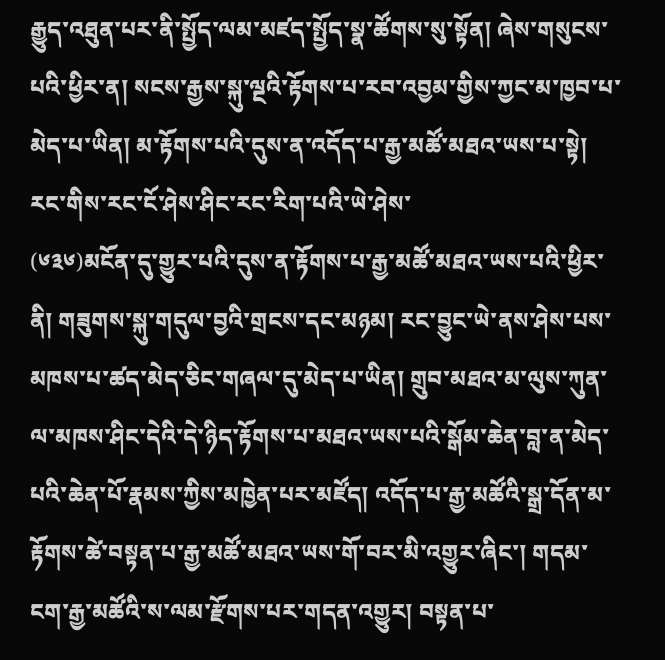རྒྱུད་འཐུན་པར་ནི་སྤྱོད་ལམ་མཛད་སྤྱོད་སྣ་ཚོགས་སུ་སྟོན། ཞེས་གསུངས་པའི་ཕྱིར་ན། སངས་རྒྱས་སྐུ་ལྔའི་རྟོགས་པ་རབ་འབྱམ་གྱིས་ཀྱང་མ་ཁྱབ་པ་མེད་པ་ཡིན། མ་རྟོགས་པའི་དུས་ན་འདོད་པ་རྒྱ་མཚོ་མཐའ་ཡས་པ་སྟེ། རང་གིས་རང་ངོ་ཤེས་ཤིང་རང་རིག་པའི་ཡེ་ཤེས་
(༦༣༦)མངོན་དུ་གྱུར་པའི་དུས་ན་རྟོགས་པ་རྒྱ་མཚོ་མཐའ་ཡས་པའི་ཕྱིར་ནི། གཟུགས་སྐུ་གདུལ་བྱའི་གྲངས་དང་མཉམ། རང་བྱུང་ཡེ་ནས་ཤེས་པས་མཁས་པ་ཚད་མེད་ཅིང་གཞལ་དུ་མེད་པ་ཡིན། གྲུབ་མཐའ་མ་ལུས་ཀུན་ལ་མཁས་ཤིང་དེའི་དེ་ཉིད་རྟོགས་པ་མཐའ་ཡས་པའི་སྒོམ་ཆེན་བླ་ན་མེད་པའི་ཆེན་པོ་རྣམས་ཀྱིས་མཁྱེན་པར་མཛོད། འདོད་པ་རྒྱ་མཚོའི་སྒྲ་དོན་མ་རྟོགས་ཚེ་བསྟན་པ་རྒྱ་མཚོ་མཐའ་ཡས་གོ་བར་མི་འགྱུར་ཞིང་། གདམ་ངག་རྒྱ་མཚོའི་ས་ལམ་རྫོགས་པར་གདན་འགྱུར། བསྟན་པ་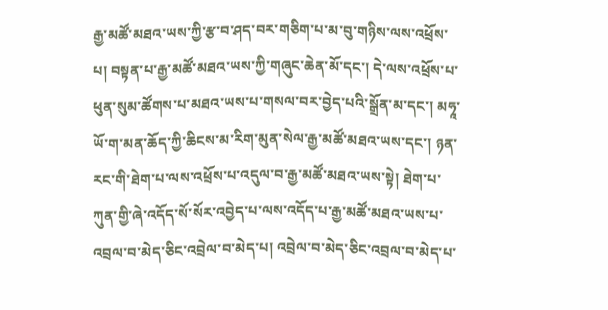རྒྱ་མཚོ་མཐའ་ཡས་ཀྱི་རྩ་བ་ཤད་བར་གཅིག་པ་མ་བུ་གཉིས་ལས་འཕྲོས་པ། བསྟན་པ་རྒྱ་མཚོ་མཐའ་ཡས་ཀྱི་གཞུང་ཆེན་མོ་དང་། དེ་ལས་འཕྲོས་པ་ཕུན་སུམ་ཚོགས་པ་མཐའ་ཡས་པ་གསལ་བར་བྱེད་པའི་སྒྲོན་མ་དང་། མཧཱ་ཡོ་ག་མན་ཆོད་ཀྱི་ཆིངས་མ་རིག་མུན་སེལ་རྒྱ་མཚོ་མཐའ་ཡས་དང་། ཉན་རང་གི་ཐེག་པ་ལས་འཕྲོས་པ་འདུལ་བ་རྒྱ་མཚོ་མཐའ་ཡས་སྟེ། ཐེག་པ་ཀུན་གྱི་ཞེ་འདོད་སོ་སོར་འབྱེད་པ་ལས་འདོད་པ་རྒྱ་མཚོ་མཐའ་ཡས་པ་འབྲལ་བ་མེད་ཅིང་འབྲེལ་བ་མེད་པ། འབྲེལ་བ་མེད་ཅིང་འབྲལ་བ་མེད་པ་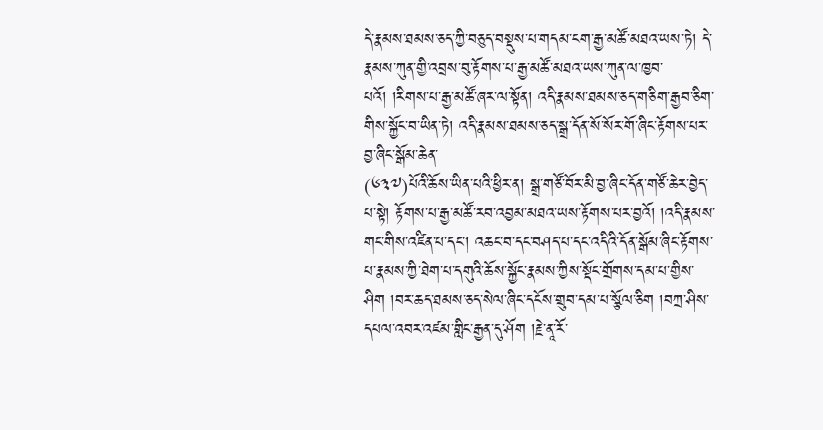དེ་རྣམས་ཐམས་ཅད་ཀྱི་བཅུད་བསྡུས་པ་གདམ་ངག་རྒྱ་མཚོ་མཐའ་ཡས་ཏེ། དེ་རྣམས་ཀུན་གྱི་འབྲས་བུ་རྟོགས་པ་རྒྱ་མཚོ་མཐའ་ཡས་ཀུན་ལ་ཁྱབ་པའོ། །རིགས་པ་རྒྱ་མཚོ་ཞར་ལ་སྟོན། འདི་རྣམས་ཐམས་ཅད་གཅིག་རྒྱབ་ཅིག་གིས་སྐྱོང་བ་ཡིན་ཏེ། འདི་རྣམས་ཐམས་ཅད་སྒྲ་དོན་སོ་སོར་གོ་ཞིང་རྟོགས་པར་བྱ་ཞིང་སྒོམ་ཆེན་
(༦༣༧)པོའི་ཆོས་ཡིན་པའི་ཕྱིར་ན། སྒྲ་གཙོ་བོར་མི་བྱ་ཞིང་དོན་གཙོ་ཆེར་བྱེད་པ་སྟེ། རྟོགས་པ་རྒྱ་མཚོ་རབ་འབྱམ་མཐའ་ཡས་རྟོགས་པར་བྱའོ། །འདི་རྣམས་གང་གིས་འཛིན་པ་དང་། འཆང་བ་དང་བཤད་པ་དང་འདིའི་དོན་སྒོམ་ཞིང་རྟོགས་པ་རྣམས་ཀྱི་ཐེག་པ་དགུའི་ཆོས་སྐྱོང་རྣམས་ཀྱིས་སྡོང་གྲོགས་དམ་པ་གྱིས་ཤིག །བར་ཆད་ཐམས་ཅད་སེལ་ཞིང་དངོས་གྲུབ་དམ་པ་སྩོལ་ཅིག །བཀྲ་ཤིས་དཔལ་འབར་འཛམ་གླིང་རྒྱན་དུ་ཤོག །རྗེ་ནཱ་རོ་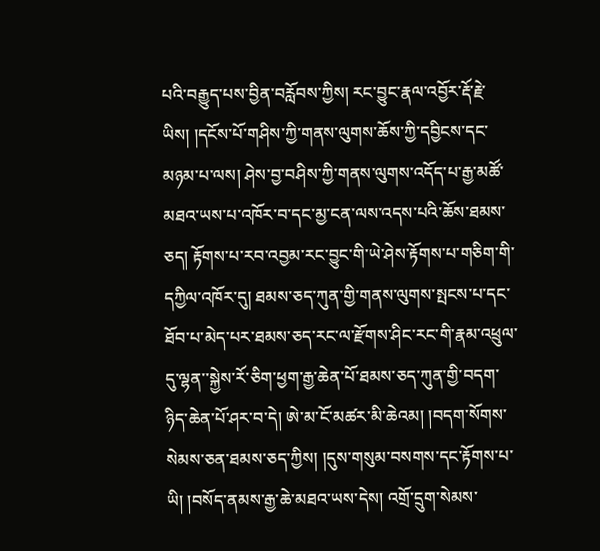པའི་བརྒྱུད་པས་བྱིན་བརློབས་ཀྱིས། རང་བྱུང་རྣལ་འབྱོར་རྡོ་རྗེ་ཡིས། །དངོས་པོ་གཤིས་ཀྱི་གནས་ལུགས་ཆོས་ཀྱི་དབྱིངས་དང་མཉམ་པ་ལས། ཤེས་བྱ་བཤིས་ཀྱི་གནས་ལུགས་འདོད་པ་རྒྱ་མཚོ་མཐའ་ཡས་པ་འཁོར་བ་དང་མྱ་ངན་ལས་འདས་པའི་ཆོས་ཐམས་ཅད། རྟོགས་པ་རབ་འབྱམ་རང་བྱུང་གི་ཡེ་ཤེས་རྟོགས་པ་གཅིག་གི་དཀྱིལ་འཁོར་དུ། ཐམས་ཅད་ཀུན་གྱི་གནས་ལུགས་སྤངས་པ་དང་ཐོབ་པ་མེད་པར་ཐམས་ཅད་རང་ལ་རྫོགས་ཤིང་རང་གི་རྣམ་འཕྲུལ་དུ་ལྷན་་སྐྱེས་རོ་ཅིག་ཕྱག་རྒྱ་ཆེན་པོ་ཐམས་ཅད་ཀུན་གྱི་བདག་ཉིད་ཆེན་པོ་ཤར་བ་དེ། ཨེ་མ་ངོ་མཚར་མི་ཆེའམ། །བདག་སོགས་སེམས་ཅན་ཐམས་ཅད་ཀྱིས། །དུས་གསུམ་བསགས་དང་རྟོགས་པ་ཡི། །བསོད་ནམས་རྒྱ་ཆེ་མཐའ་ཡས་དེས། འགྲོ་དྲུག་སེམས་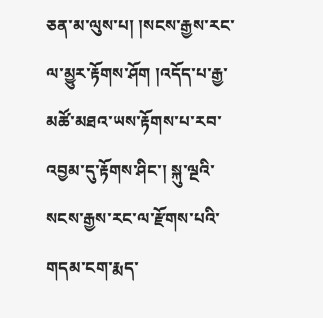ཅན་མ་ལུས་པ། །སངས་རྒྱས་རང་ལ་མྱུར་རྟོགས་ཤོག །འདོད་པ་རྒྱ་མཚོ་མཐའ་ཡས་རྟོགས་པ་རབ་འབྱམ་དུ་རྟོགས་ཤིང་། སྐུ་ལྔའི་སངས་རྒྱས་རང་ལ་རྫོགས་པའི་གདམ་ངག་རྨད་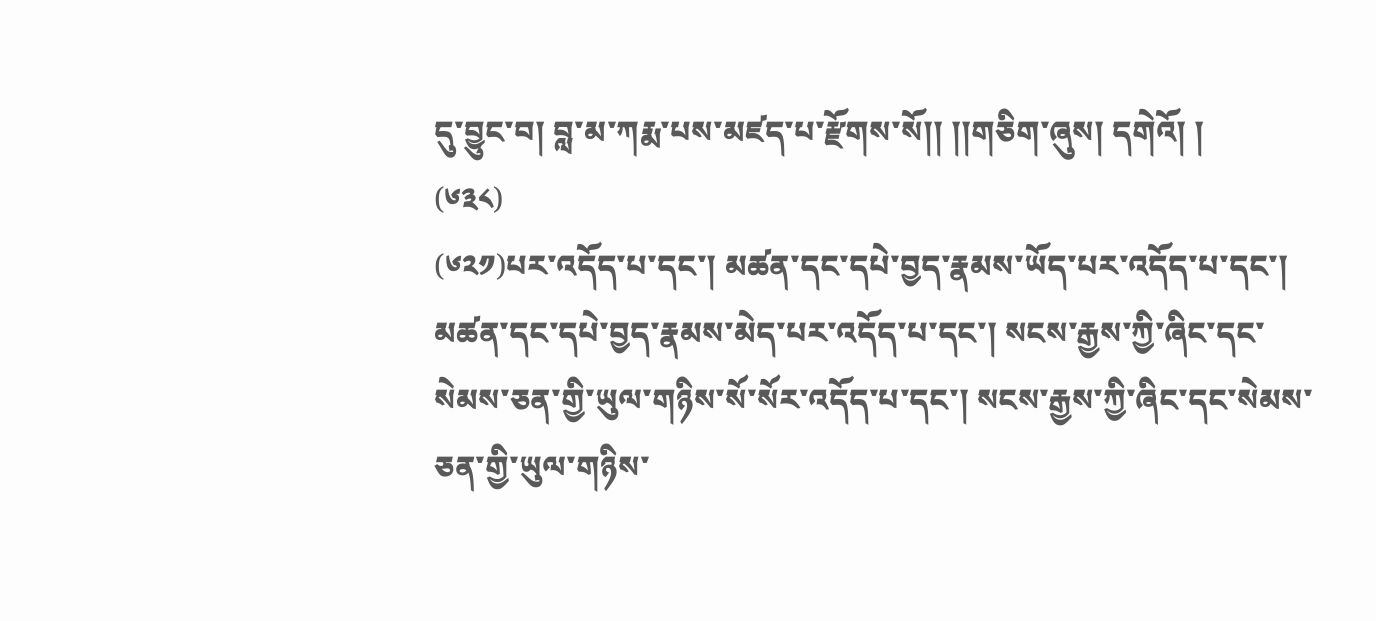དུ་བྱུང་བ། བླ་མ་ཀརྨ་པས་མཛད་པ་རྫོགས་སོ།། །།གཅིག་ཞུས། དགེའོ། །
(༦༣༨)
(༦༢༡)པར་འདོད་པ་དང་། མཚན་དང་དཔེ་བྱད་རྣམས་ཡོད་པར་འདོད་པ་དང་། མཚན་དང་དཔེ་བྱད་རྣམས་མེད་པར་འདོད་པ་དང་། སངས་རྒྱས་ཀྱི་ཞིང་དང་སེམས་ཅན་གྱི་ཡུལ་གཉིས་སོ་སོར་འདོད་པ་དང་། སངས་རྒྱས་ཀྱི་ཞིང་དང་སེམས་ཅན་གྱི་ཡུལ་གཉིས་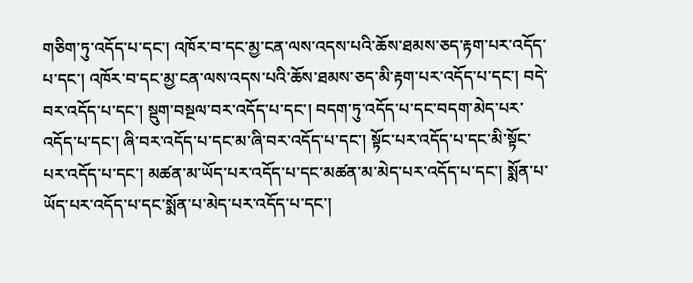གཅིག་ཏུ་འདོད་པ་དང་། འཁོར་བ་དང་མྱ་ངན་ལས་འདས་པའི་ཆོས་ཐམས་ཅད་རྟག་པར་འདོད་པ་དང་། འཁོར་བ་དང་མྱ་ངན་ལས་འདས་པའི་ཆོས་ཐམས་ཅད་མི་རྟག་པར་འདོད་པ་དང་། བདེ་བར་འདོད་པ་དང་། སྡུག་བསྔལ་བར་འདོད་པ་དང་། བདག་ཏུ་འདོད་པ་དང་བདག་མེད་པར་འདོད་པ་དང་། ཞི་བར་འདོད་པ་དང་མ་ཞི་བར་འདོད་པ་དང་། སྟོང་པར་འདོད་པ་དང་མི་སྟོང་པར་འདོད་པ་དང་། མཚན་མ་ཡོད་པར་འདོད་པ་དང་མཚན་མ་མེད་པར་འདོད་པ་དང་། སྨོན་པ་ཡོད་པར་འདོད་པ་དང་སྨོན་པ་མེད་པར་འདོད་པ་དང་།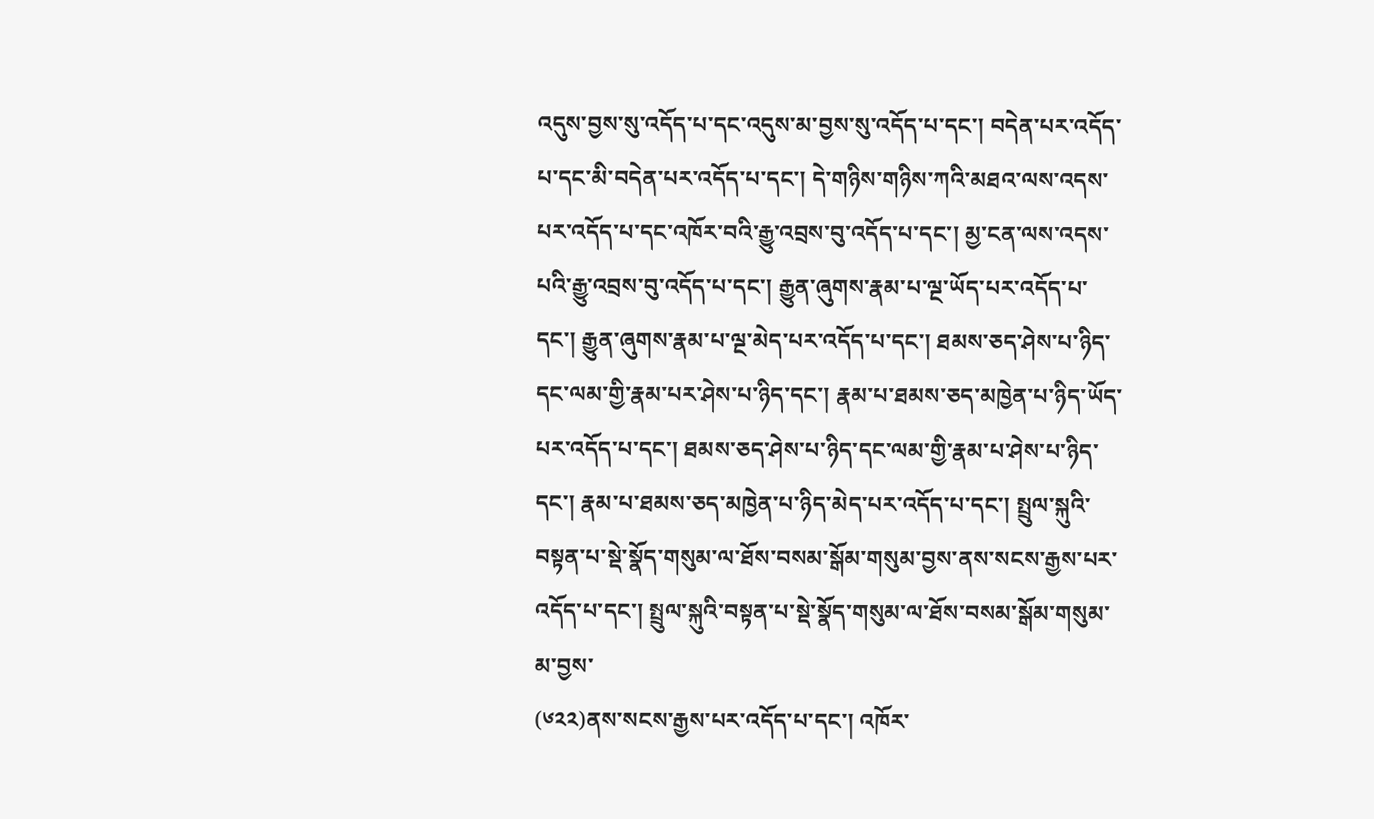འདུས་བྱས་སུ་འདོད་པ་དང་འདུས་མ་བྱས་སུ་འདོད་པ་དང་། བདེན་པར་འདོད་པ་དང་མི་བདེན་པར་འདོད་པ་དང་། དེ་གཉིས་གཉིས་ཀའི་མཐའ་ལས་འདས་པར་འདོད་པ་དང་འཁོར་བའི་རྒྱུ་འབྲས་བུ་འདོད་པ་དང་། མྱ་ངན་ལས་འདས་པའི་རྒྱུ་འབྲས་བུ་འདོད་པ་དང་། རྒྱུན་ཞུགས་རྣམ་པ་ལྔ་ཡོད་པར་འདོད་པ་དང་། རྒྱུན་ཞུགས་རྣམ་པ་ལྔ་མེད་པར་འདོད་པ་དང་། ཐམས་ཅད་ཤེས་པ་ཉིད་དང་ལམ་གྱི་རྣམ་པར་ཤེས་པ་ཉིད་དང་། རྣམ་པ་ཐམས་ཅད་མཁྱེན་པ་ཉིད་ཡོད་པར་འདོད་པ་དང་། ཐམས་ཅད་ཤེས་པ་ཉིད་དང་ལམ་གྱི་རྣམ་པ་ཤེས་པ་ཉིད་དང་། རྣམ་པ་ཐམས་ཅད་མཁྱེན་པ་ཉིད་མེད་པར་འདོད་པ་དང་། སྤྲུལ་སྐུའི་བསྟན་པ་སྡེ་སྣོད་གསུམ་ལ་ཐོས་བསམ་སྒོམ་གསུམ་བྱས་ནས་སངས་རྒྱས་པར་འདོད་པ་དང་། སྤྲུལ་སྐུའི་བསྟན་པ་སྡེ་སྣོད་གསུམ་ལ་ཐོས་བསམ་སྒོམ་གསུམ་མ་བྱས་
(༦༢༢)ནས་སངས་རྒྱས་པར་འདོད་པ་དང་། འཁོར་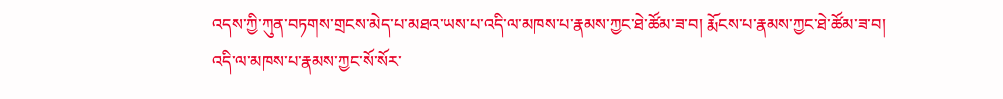འདས་ཀྱི་ཀུན་བཏགས་གྲངས་མེད་པ་མཐའ་ཡས་པ་འདི་ལ་མཁས་པ་རྣམས་ཀྱང་ཐེ་ཚོམ་ཟ་བ། རྨོངས་པ་རྣམས་ཀྱང་ཐེ་ཚོམ་ཟ་བ། འདི་ལ་མཁས་པ་རྣམས་ཀྱང་སོ་སོར་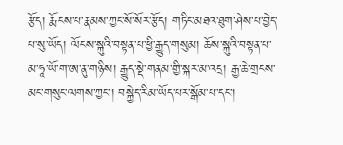རྩོད། རྨོངས་པ་རྣམས་ཀྱང་སོ་སོར་རྩོད། གཏིང་མཐའ་ཐུག་ཤེས་པ་བྱེད་པ་སུ་ཡོད། ལོངས་སྐུའི་བསྟན་པ་ཕྱི་རྒྱུད་གསུམ། ཆོས་སྐུའི་བསྟན་པ་མ་ཧཱ་ཡོ་ག་ཨ་ནུ་གཉིས། རྒྱུད་སྡེ་གནམ་གྱི་སྐར་མ་འདྲ། རྒྱ་ཆེ་གྲངས་མང་གསུང་ལགས་ཀྱང་། བསྐྱེད་རིམ་ཡོད་པར་སྒོམ་པ་དང་།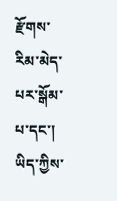རྫོགས་རིམ་མེད་པར་སྒོམ་པ་དང་། ཡིད་ཀྱིས་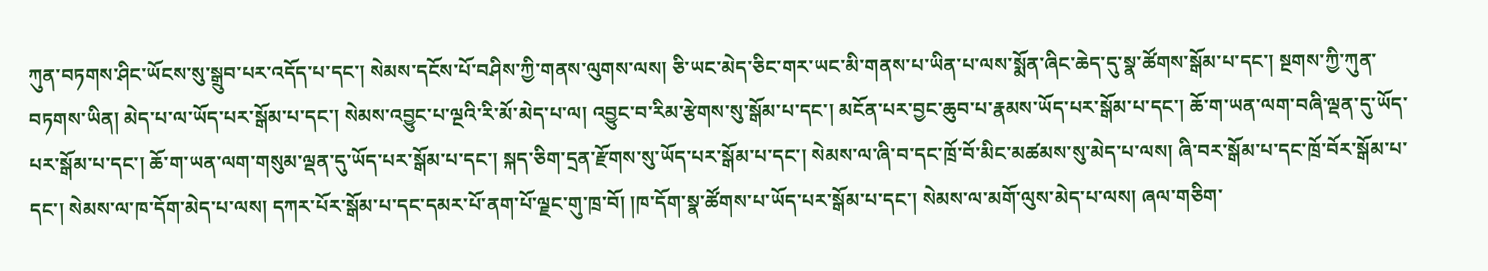ཀུན་བཏགས་ཤིང་ཡོངས་སུ་སྒྲུབ་པར་འདོད་པ་དང་། སེམས་དངོས་པོ་བཤིས་ཀྱི་གནས་ལུགས་ལས། ཅི་ཡང་མེད་ཅིང་གར་ཡང་མི་གནས་པ་ཡིན་པ་ལས་སྨོན་ཞིང་ཆེད་དུ་སྣ་ཚོགས་སྒོམ་པ་དང་། སྔགས་ཀྱི་ཀུན་བཏགས་ཡིན། མེད་པ་ལ་ཡོད་པར་སྒོམ་པ་དང་། སེམས་འབྱུང་པ་ལྔའི་རི་མོ་མེད་པ་ལ། འབྱུང་བ་རིམ་རྩེགས་སུ་སྒོམ་པ་དང་། མངོན་པར་བྱང་ཆུབ་པ་རྣམས་ཡོད་པར་སྒོམ་པ་དང་། ཆོ་ག་ཡན་ལག་བཞི་ལྡན་དུ་ཡོད་པར་སྒོམ་པ་དང་། ཆོ་ག་ཡན་ལག་གསུམ་ལྡན་དུ་ཡོད་པར་སྒོམ་པ་དང་། སྐད་ཅིག་དྲན་རྫོགས་སུ་ཡོད་པར་སྒོམ་པ་དང་། སེམས་ལ་ཞི་བ་དང་ཁྲོ་བོ་མིང་མཚམས་སུ་མེད་པ་ལས། ཞི་བར་སྒོམ་པ་དང་ཁྲོ་བོར་སྒོམ་པ་དང་། སེམས་ལ་ཁ་དོག་མེད་པ་ལས། དཀར་པོར་སྒོམ་པ་དང་དམར་པོ་ནག་པོ་ལྗང་གུ་ཁྲ་བོ། །ཁ་དོག་སྣ་ཚོགས་པ་ཡོད་པར་སྒོམ་པ་དང་། སེམས་ལ་མགོ་ལུས་མེད་པ་ལས། ཞལ་གཅིག་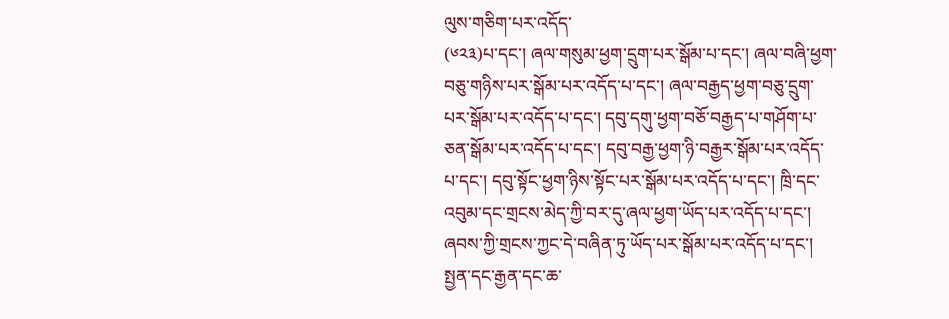ལུས་གཅིག་པར་འདོད་
(༦༢༣)པ་དང་། ཞལ་གསུམ་ཕྱག་དྲུག་པར་སྒོམ་པ་དང་། ཞལ་བཞི་ཕྱག་བཅུ་གཉིས་པར་སྒོམ་པར་འདོད་པ་དང་། ཞལ་བརྒྱད་ཕྱག་བཅུ་དྲུག་པར་སྒོམ་པར་འདོད་པ་དང་། དབུ་དགུ་ཕྱག་བཅོ་བརྒྱད་པ་གཤོག་པ་ཅན་སྒོམ་པར་འདོད་པ་དང་། དབུ་བརྒྱ་ཕྱག་ཉི་བརྒྱར་སྒོམ་པར་འདོད་པ་དང་། དབུ་སྟོང་ཕྱག་ཉིས་སྟོང་པར་སྒོམ་པར་འདོད་པ་དང་། ཁྲི་དང་འབུམ་དང་གྲངས་མེད་ཀྱི་བར་དུ་ཞལ་ཕྱག་ཡོད་པར་འདོད་པ་དང་། ཞབས་ཀྱི་གྲངས་ཀྱང་དེ་བཞིན་ཏུ་ཡོད་པར་སྒོམ་པར་འདོད་པ་དང་། སྤྱན་དང་རྒྱན་དང་ཆ་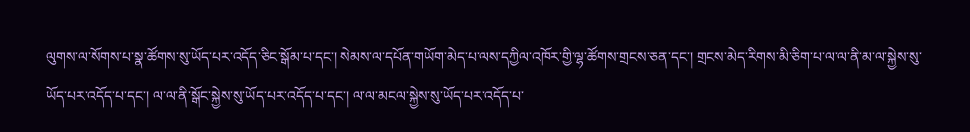ལུགས་ལ་སོགས་པ་སྣ་ཚོགས་སུ་ཡོད་པར་འདོད་ཅིང་སྒོམ་པ་དང་། སེམས་ལ་དཔོན་གཡོག་མེད་པ་ལས་དཀྱིལ་འཁོར་གྱི་ལྷ་ཚོགས་གྲངས་ཅན་དང་། གྲངས་མེད་རིགས་མི་ཅིག་པ་ལ་ལ་ནི་མ་ལ་སྐྱེས་སུ་ཡོད་པར་འདོད་པ་དང་། ལ་ལ་ནི་སྒོང་སྐྱེས་སུ་ཡོད་པར་འདོད་པ་དང་། ལ་ལ་མངལ་སྐྱེས་སུ་ཡོད་པར་འདོད་པ་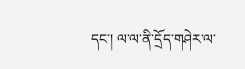དང་། ལ་ལ་ནི་དྲོད་གཤེར་ལ་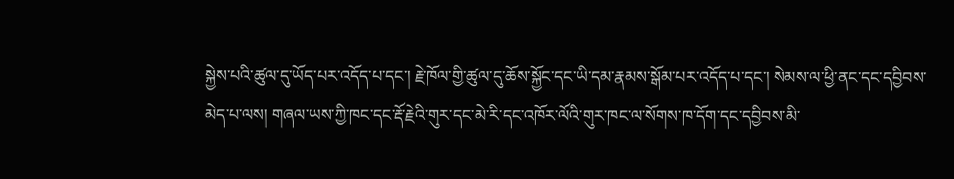སྐྱེས་པའི་ཚུལ་དུ་ཡོད་པར་འདོད་པ་དང་། རྗེ་ཁོལ་གྱི་ཚུལ་དུ་ཆོས་སྐྱོང་དང་ཡི་དམ་རྣམས་སྒོམ་པར་འདོད་པ་དང་། སེམས་ལ་ཕྱི་ནང་དང་དབྱིབས་མེད་པ་ལས། གཞལ་ཡས་ཀྱི་ཁང་དང་རྡོ་རྗེའི་གུར་དང་མེ་རི་དང་འཁོར་ལོའི་གུར་ཁང་ལ་སོགས་ཁ་དོག་དང་དབྱིབས་མི་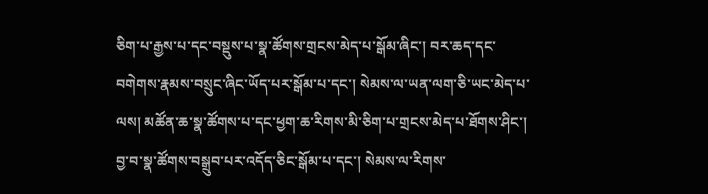ཅིག་པ་རྒྱས་པ་དང་བསྡུས་པ་སྣ་ཚོགས་གྲངས་མེད་པ་སྒོམ་ཞིང་། བར་ཆད་དང་བགེགས་རྣམས་བསྲུང་ཞིང་ཡོད་པར་སྒོམ་པ་དང་། སེམས་ལ་ཡན་ལག་ཅི་ཡང་མེད་པ་ལས། མཚོན་ཆ་སྣ་ཚོགས་པ་དང་ཕྱག་ཆ་རིགས་མི་ཅིག་པ་གྲངས་མེད་པ་ཐོགས་ཤིང་། བྱ་བ་སྣ་ཚོགས་བསྒྲུབ་པར་འདོད་ཅིང་སྒོམ་པ་དང་། སེམས་ལ་རིགས་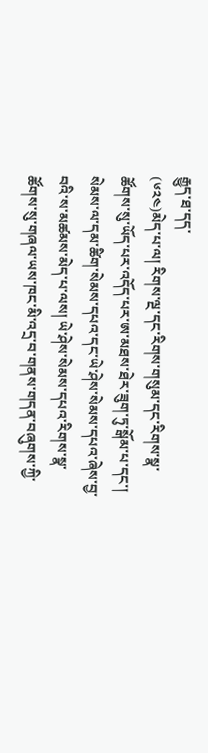རྒྱུད་ཐ་དད་
(༦༢༤)མེད་པ་ལ། རིགས་ལྔ་དང་རིགས་གསུམ་དང་རིགས་སྣ་ཚོགས་སུ་ཡོད་པར་འདོད་པར་ཨ་མཐས་ཐེར་ཟུག་ཏུ་སྒོམ་པ་དང་། སེམས་ལ་དམ་ཚིག་སེམས་དཔའ་དང་ཡེ་ཤེས་སེམས་དཔའ་ཞེས་བྱ་བའི་ས་མཚམས་མེད་པ་ལས། ཡེ་ཤེས་སེམས་དཔའ་རིགས་སྣ་ཚོགས་སུ་གཞལ་ཡས་ཁང་མི་འདྲ་བ་གནས་གདན་བཞུགས་ཀྱི་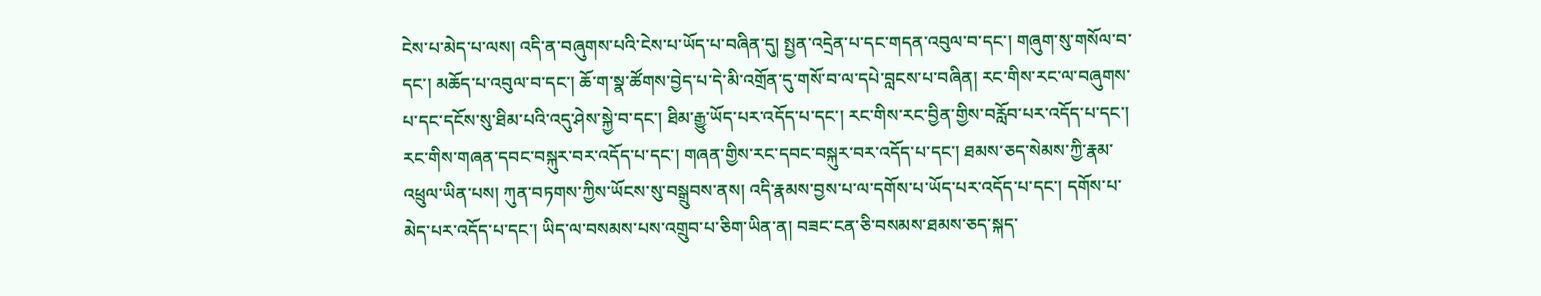ངེས་པ་མེད་པ་ལས། འདི་ན་བཞུགས་པའི་ངེས་པ་ཡོད་པ་བཞིན་དུ། སྤྱན་འདྲེན་པ་དང་གདན་འབུལ་བ་དང་། གཞུག་སུ་གསོལ་བ་དང་། མཆོད་པ་འབུལ་བ་དང་། ཆོ་ག་སྣ་ཚོགས་བྱེད་པ་དེ་མི་འགྲོན་དུ་གསོ་བ་ལ་དཔེ་བླངས་པ་བཞིན། རང་གིས་རང་ལ་བཞུགས་པ་དང་དངོས་སུ་ཐིམ་པའི་འདུ་ཤེས་སྐྱེ་བ་དང་། ཐིམ་རྒྱུ་ཡོད་པར་འདོད་པ་དང་། རང་གིས་རང་བྱིན་གྱིས་བརློབ་པར་འདོད་པ་དང་། རང་གིས་གཞན་དབང་བསྐུར་བར་འདོད་པ་དང་། གཞན་གྱིས་རང་དབང་བསྐུར་བར་འདོད་པ་དང་། ཐམས་ཅད་སེམས་ཀྱི་རྣམ་འཕྲུལ་ཡིན་པས། ཀུན་བཏགས་ཀྱིས་ཡོངས་སུ་བསྒྲུབས་ནས། འདི་རྣམས་བྱས་པ་ལ་དགོས་པ་ཡོད་པར་འདོད་པ་དང་། དགོས་པ་མེད་པར་འདོད་པ་དང་། ཡིད་ལ་བསམས་པས་འགྲུབ་པ་ཅིག་ཡིན་ན། བཟང་ངན་ཅི་བསམས་ཐམས་ཅད་སྐད་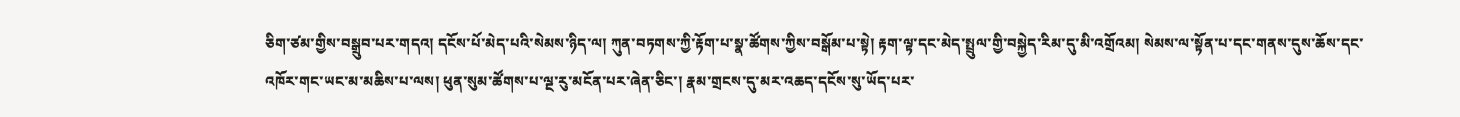ཅིག་ཙམ་གྱིས་བསྒྲུབ་པར་གདའ། དངོས་པོ་མེད་པའི་སེམས་ཉིད་ལ། ཀུན་བཏགས་ཀྱི་རྟོག་པ་སྣ་ཚོགས་ཀྱིས་བསྒོམ་པ་སྟེ། རྟག་ལྟ་དང་མེད་སྤྲུལ་གྱི་བསྐྱེད་རིམ་དུ་མི་འགྲོའམ། སེམས་ལ་སྟོན་པ་དང་གནས་དུས་ཆོས་དང་འཁོར་གང་ཡང་མ་མཆིས་པ་ལས། ཕུན་སུམ་ཚོགས་པ་ལྔ་རུ་མངོན་པར་ཞེན་ཅིང་། རྣམ་གྲངས་དུ་མར་འཆད་དངོས་སུ་ཡོད་པར་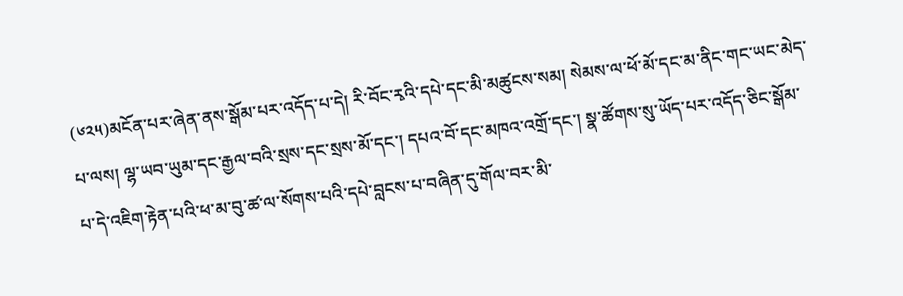(༦༢༥)མངོན་པར་ཞེན་ནས་སྒོམ་པར་འདོད་པ་དེ། རི་བོང་རྭའི་དཔེ་དང་མི་མཚུངས་སམ། སེམས་ལ་ཕོ་མོ་དང་མ་ནིང་གང་ཡང་མེད་པ་ལས། ལྷ་ཡབ་ཡུམ་དང་རྒྱལ་བའི་སྲས་དང་སྲས་མོ་དང་། དཔའ་བོ་དང་མཁའ་འགྲོ་དང་། སྣ་ཚོགས་སུ་ཡོད་པར་འདོད་ཅིང་སྒོམ་པ་དེ་འཇིག་རྟེན་པའི་ཕ་མ་བུ་ཚ་ལ་སོགས་པའི་དཔེ་བླངས་པ་བཞིན་དུ་གོལ་བར་མི་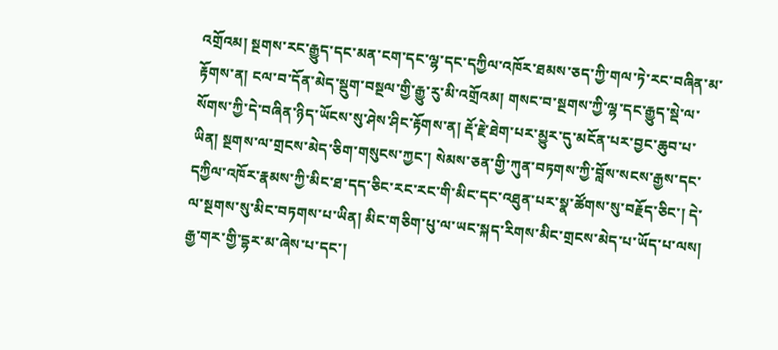འགྲོའམ། སྔགས་རང་རྒྱུད་དང་མན་ངག་དང་ལྷ་དང་དཀྱིལ་འཁོར་ཐམས་ཅད་ཀྱི་གལ་ཏེ་རང་བཞིན་མ་རྟོགས་ན། ངལ་བ་དོན་མེད་སྡུག་བསྔལ་གྱི་རྒྱུ་རུ་མི་འགྲོའམ། གསང་བ་སྔགས་ཀྱི་ལྷ་དང་རྒྱུད་སྡེ་ལ་སོགས་ཀྱི་དེ་བཞིན་ཉིད་ཡོངས་སུ་ཤེས་ཤིང་རྟོགས་ན། རྡོ་རྗེ་ཐེག་པར་མྱུར་དུ་མངོན་པར་བྱང་ཆུབ་པ་ཡིན། སྔགས་ལ་གྲངས་མེད་ཅིག་གསུངས་ཀྱང་། སེམས་ཅན་གྱི་ཀུན་བཏགས་ཀྱི་བློས་སངས་རྒྱས་དང་དཀྱིལ་འཁོར་རྣམས་ཀྱི་མིང་ཐ་དད་ཅིང་རང་རང་གི་མིང་དང་འཐུན་པར་སྣ་ཚོགས་སུ་བརྗོད་ཅིང་། དེ་ལ་སྔགས་སུ་མིང་བཏགས་པ་ཡིན། མིང་གཅིག་པུ་ལ་ཡང་སྐད་རིགས་མིང་གྲངས་མེད་པ་ཡོད་པ་ལས། རྒྱ་གར་གྱི་དྷར་མ་ཞེས་པ་དང་།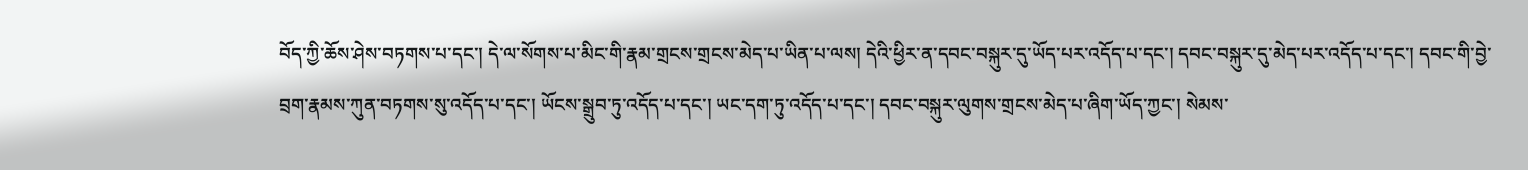བོད་ཀྱི་ཆོས་ཤེས་བཏགས་པ་དང་། དེ་ལ་སོགས་པ་མིང་གི་རྣམ་གྲངས་གྲངས་མེད་པ་ཡིན་པ་ལས། དེའི་ཕྱིར་ན་དབང་བསྐུར་དུ་ཡོད་པར་འདོད་པ་དང་། དབང་བསྐུར་དུ་མེད་པར་འདོད་པ་དང་། དབང་གི་བྱེ་བྲག་རྣམས་ཀུན་བཏགས་སུ་འདོད་པ་དང་། ཡོངས་སྒྲུབ་ཏུ་འདོད་པ་དང་། ཡང་དག་ཏུ་འདོད་པ་དང་། དབང་བསྐུར་ལུགས་གྲངས་མེད་པ་ཞིག་ཡོད་ཀྱང་། སེམས་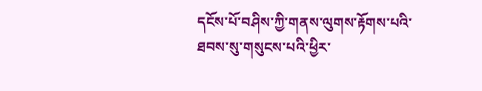དངོས་པོ་བཤིས་ཀྱི་གནས་ལུགས་རྟོགས་པའི་ཐབས་སུ་གསུངས་པའི་ཕྱིར་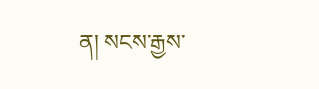ན། སངས་རྒྱས་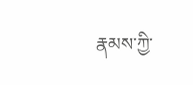རྣམས་ཀྱི་